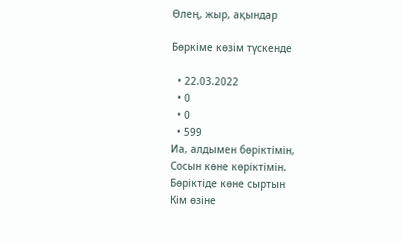Өлең, жыр, ақындар

Бөркіме көзім түскенде

  • 22.03.2022
  • 0
  • 0
  • 599
Иа, алдымен бөріктімін,
Сосын көне көріктімін.
Бөріктіде көне сыртын
Кім өзіне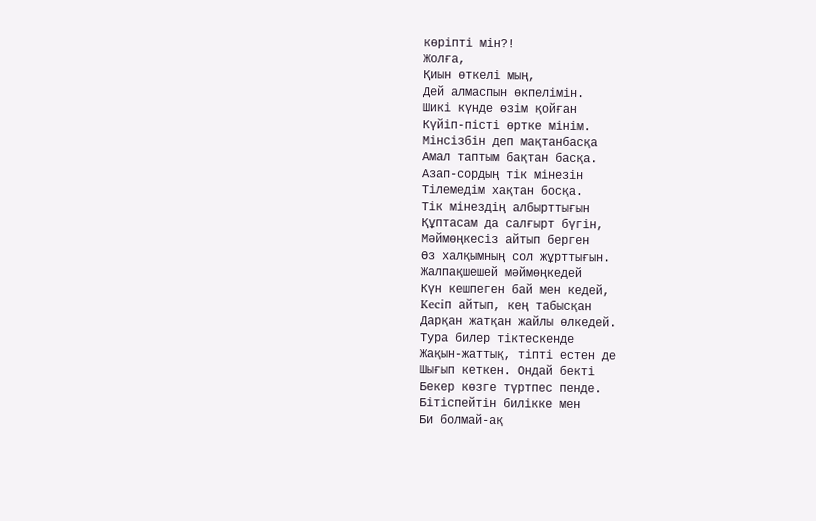көріпті мін?!
Жолға,
Қиын өткeлi мың,
Дей алмаспын өкпeлiмiн.
Шикі күнде өзiм қойған
Күйіп-пісті өртке мінім.
Miнсізбін деп мақтанбасқа
Амал таптым бақтан басқа.
Азап-сордың тік мінезін
Тілемедім хақтан босқа.
Tiк мінездің албырттығын
Құптасам да салғырт бүгін,
Мәймөңкесіз айтып берген
Өз халқымның сол жұрттығын.
Жалпақшешей мәймөңкедей
Күн кешпеген бай мен кедей,
Keciп айтып, кең табысқан
Дарқан жатқан жайлы өлкедей.
Тура билер тіктескенде
Жақын-жаттық, тіптi естен де
Шығып кеткен. Ондай бекті
Бекер көзге түртпес пенде.
Бітіспейтін билікке мен
Би болмай-ақ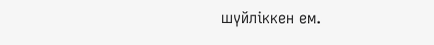шүйліккен ем.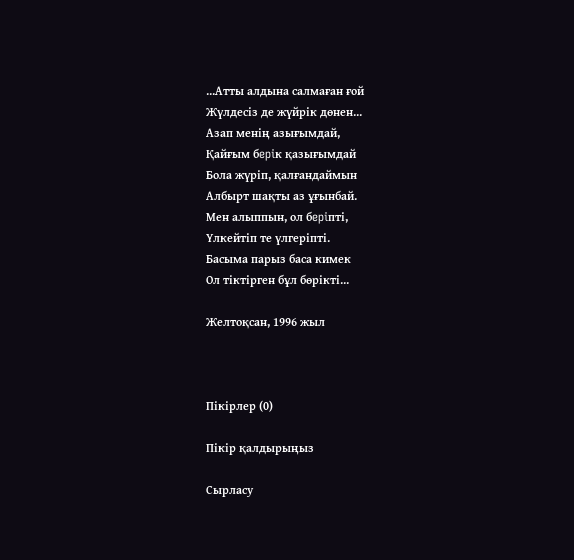...Атты алдына салмаған ғой
Жүлдесіз де жүйрік дөнен...
Азап менің азығымдай,
Қайғым бepiк қазығымдай
Бола жүріп, қалғандаймын
Албырт шақты аз ұғынбай.
Мен алыппын, ол бepiптi,
Үлкейтіп те үлгеріпті.
Басыма парыз баса кимек
Ол тіктірген бұл бөpiктi...

Желтоқсан, 1996 жыл



Пікірлер (0)

Пікір қалдырыңыз

Сырласу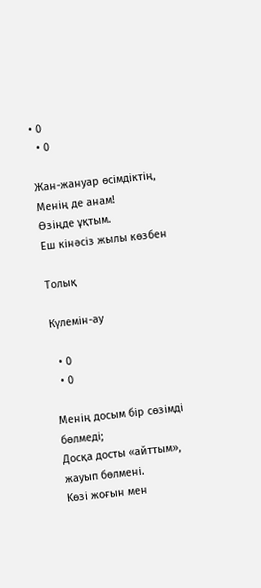• 0
  • 0

Жан-жануар өсімдіктің,
Менің де анам!
Өзіңде ұқтым.
Еш кінәсіз жылы көзбен

Толық

Күлемін-ау

  • 0
  • 0

Meнiң досым бip сөзімдi бөлмеді;
Досқа досты «айттым», жауып бөлмені.
Kөзi жоғын мен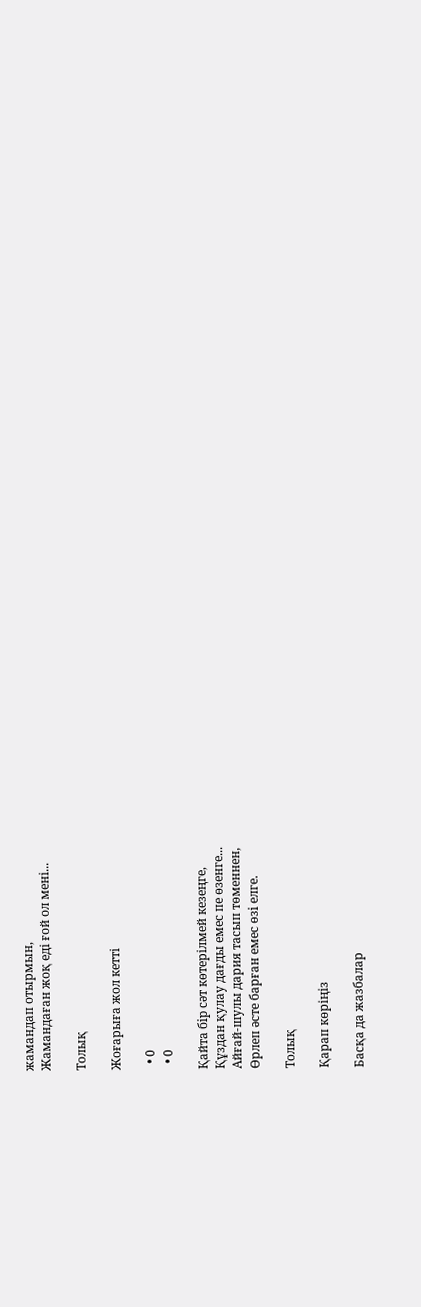жамандап отырмын,
Жамандаған жоқ еді ғой ол мені...

Толық

Жоғарыға жол кетті

  • 0
  • 0

Қайта бip сәт көтерілмей кезеңге,
Құздан қулау дағды емес пе өзенге...
Айғай-шулы дария тасып төменнен,
Өрлеп әсте барған емес өзi елге.

Толық

Қарап көріңіз

Басқа да жазбалар